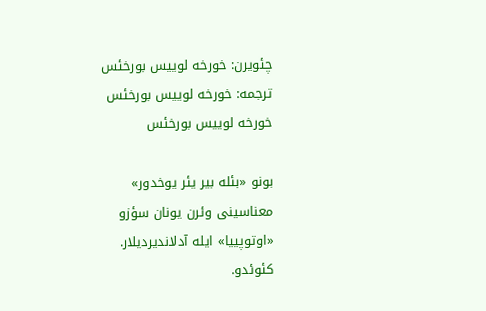چئویرن: خورخه لوییس بورخئس
ترجمه: خورخه لوییس بورخئس
خورخه لوییس بورخئس

بونو «بئله بیر یئر یوخدور» معناسینی وئرن یونان سؤزو «اوتوپییا» ایله آدلاندیردیلار.
کئوئدو.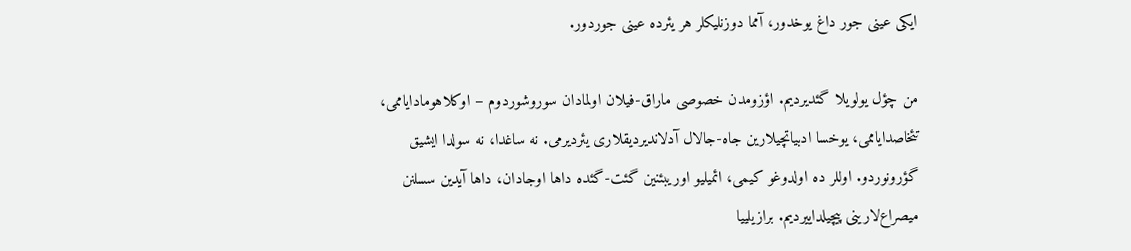ایکی عینی جور داغ یوخدور، آمما دوزنلیکلر هر یئرده عینی جوردور.

من چؤل یولویلا گئدیردیم. اؤزومدن خصوصی ماراق-فیلان اولمادان سوروشوردوم – اوکلاهومادایاممی، تئخاصدایاممی، یوخسا ادبیاتچیلارین جاه-جالال آدلاندیردیقلاری یئردیرمی. نه ساغدا، نه سولدا ایشیق گؤرونوردو. اوللر ده اولدوغو کیمی، ائمیلیو اوریبئنین گئت-گئده داها اوجادان، داها آیدین سسلنن میصراع‌لارینی پیچیلداییردیم. برازیلییا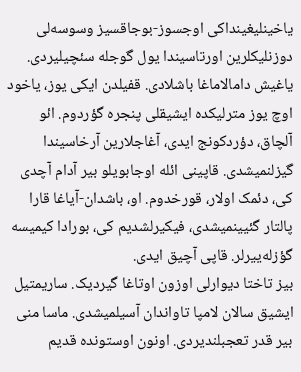یاخینلیغینداکی اوجسوز-بوجاقسیز وسوسه‌لی دوزنلیکلرین اورتاسیندا یول گوجله سئچیلیردی. یاغیش دامالاماغا باشلادی. قفیلدن ایکی یوز، یاخود اوچ یوز مترلیکده ایشیقلی پنجره گؤردوم. ائو آلچاق، دؤردکونج ایدی، آغاجلارین آرخاسیندا گیزلنمیشدی. قاپینی ائله اوجابویلو بیر آدام آچدی کی، دئمک اولار، قورخدوم. او، باشدان-آیاغا قارا پالتار گئیینمیشدی، فیکیرلشدیم کی، بورادا کیمیسه گؤزله‌ییرلر. قاپی آچیق ایدی.
بیز تاختا دیوارلی اوزون اوتاغا گیردیک. ساریمتیل ایشیق سالان لامپا تاواندان آسیلمیشدی. ماسا منی بیر قدر تعجبلندیردی. اونون اوستونده قدیم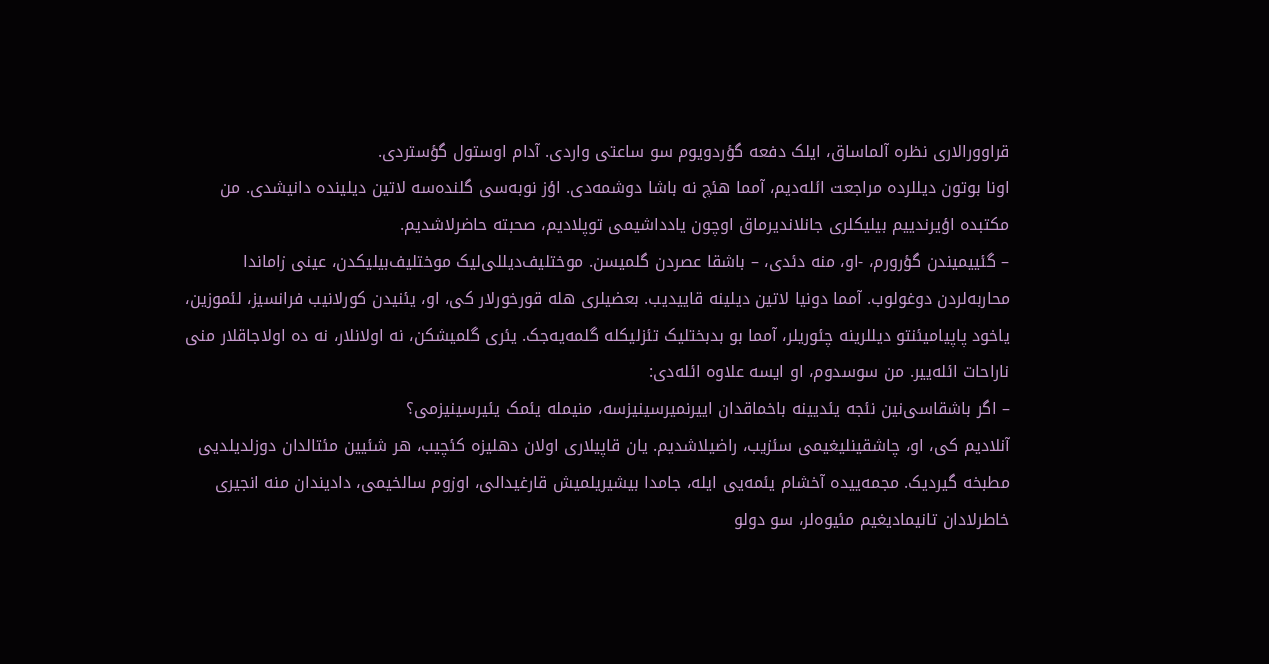قراوورالاری نظره آلماساق، ایلک دفعه‌‌ گؤردویوم سو ساعتی واردی. آدام اوستول گؤستردی.
اونا بوتون دیللرده مراجعت ائله‌دیم، آمما هئچ نه باشا دوشمه‌دی. اؤز نوبه‌سی گلنده‌سه لاتین دیلینده دانیشدی. من مکتبده اؤیر‌ندییم بیلیکلری جانلاندیرماق اوچون یادداشیمی توپلادیم، ‌صحبته حاضرلاشدیم.
– گئییمیندن گؤرورم، -او، منه دئدی، – باشقا عصردن گلمیسن. موختلیف‌دیللی‌لیک موختلیف‌بیلیکدن، عینی زاماندا محاربه‌‌لردن دوغولوب. آمما دونیا لاتین دیلینه قاییدیب. بعضیلری هله قورخورلار کی، او، یئنیدن کورلانیب فرانسیز، لئموزین، یاخود پاپیامیئنتو دیللرینه چئوریلر، آمما بو بدبختلیک تئزلیکله گلمه‌یه‌جک. یئری گلمیشکن، نه اولانلار، نه ده اولاجاقلار منی ناراحات ائله‌ییر. من سوسدوم، او ایسه علاوه‌‌ ائله‌دی:
– اگر باشقاسی‌نین نئجه یئدیینه باخماقدان اییرنمیرسینیزسه، منیمله یئمک یئیرسینیزمی؟
آنلادیم کی، او، چاشقینلیغیمی سئزیب، راضیلاشدیم. یان قاپیلاری اولان دهلیزه کئچیب، هر شئیین مئتالدان دوزلدیلدیی مطبخه گیردیک. مجمه‌ییده آخشام یئمه‌یی ایله، جامدا بیشیریلمیش قارغیدالی، اوزوم سالخیمی، دادیندان منه انجیری خاطرلادان تانیمادیغیم مئیوه‌لر، سو دولو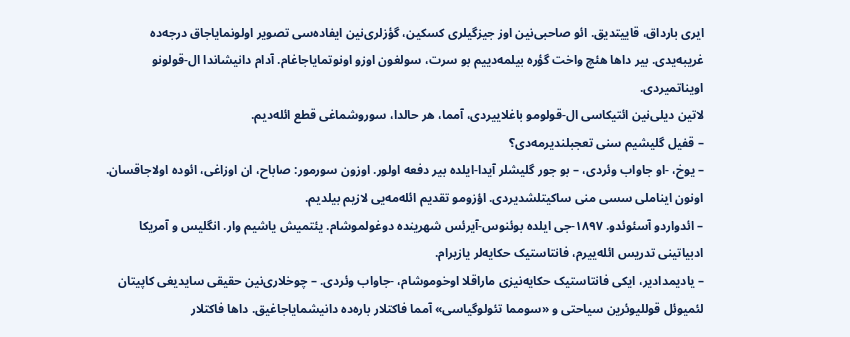ایری بارداق، قاییتدیق. ائو صاحبی‌نین اوز جیزگیلری کسکین، گؤزلری‌نین ایفاده‌سی تصویر اولونمایاجاق درجه‌‌ده غریبه‌یدی. بیر داها هئچ واخت گؤره بیلمه‌دییم بو سرت، سولغون اوزو اونوتمایاجاغام. آدام دانیشاندا ال-قولونو اویناتمیردی.
لاتین دیلی‌نین ائتیکاسی ال-قولومو باغلاییردی، آمما، هر حالدا، سوروشماغی قطع ائله‌دیم.
– قفیل گلیشیم سنی تعجبلندیرمه‌دی؟
– یوخ، -او جاواب وئردی، – بو جور گلیشلر آیدا-ایلده بیر دفعه‌‌ اولور. اوزون سورمور: صاباح، ان اوزاغی، ائوده اولاجاقسان.
اونون ایناملی سسی منی ساکیتلشدیردی. اؤزومو تقدیم ائله‌مه‌یی لازیم بیلدیم.
– ائدواردو آسئوئدو. ۱۸۹۷-جی ایلده بوئنوس-آیرئس شهرینده دوغولموشام. یئتمیش یاشیم وار. انگلیس و آمریکا ادبیاتینی تدریس ائله‌ییرم، فانتاستیک حکایه‌لر یازیرام.
– یادیمدادیر، ایکی فانتاستیک حکایه‌نیزی ماراقلا اوخوموشام، -جاواب وئردی. – چوخلاری‌نین حقیقی سایدیغی کاپیتان لئمیوئل قوللیوئرین سیاحتی و «سومما تئولوگیاسی» آمما فاکتلار باره‌ده دانیشمایاجاغیق. داها فاکتلار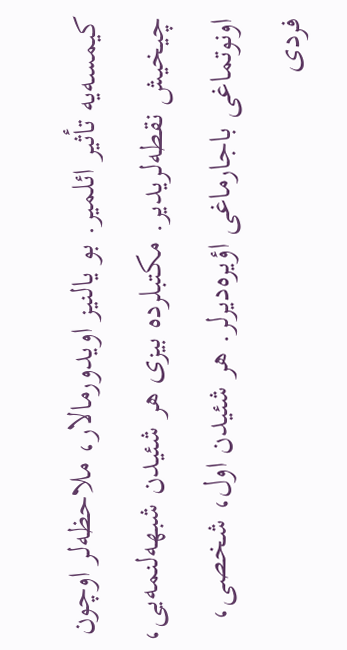کیمسه‌یه تأثیر ائلمیر. بو یالنیز اویدورمالار، ملاحظه‌لر اوچون چیخیش نقطه‌‌لریدیر. مکتبلرده بیزی هر شئیدن شبهه‌لنمه‌یی، اونوتماغی باجارماغی اؤیره‌دیرلر. هر شئیدن اول، شخصی، فردی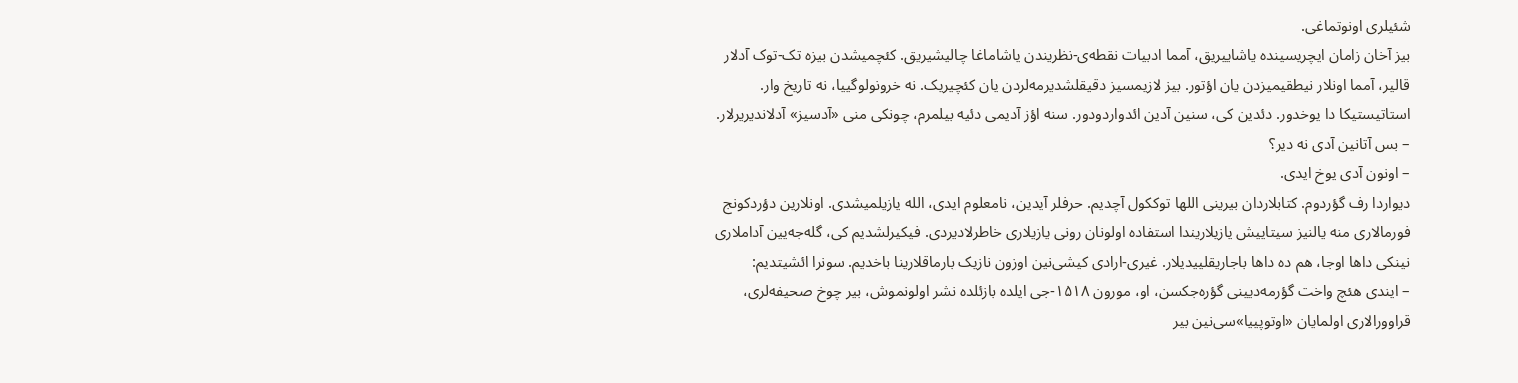شئیلری اونوتماغی.
بیز آخان زامان ایچریسینده یاشاییریق، آمما ادبیات نقطه‌ی-نظریندن یاشاماغا چالیشیریق. کئچمیشدن بیزه تک-توک آدلار قالیر، آمما اونلار نیطقیمیزدن یان اؤتور. بیز لازیمسیز دقیقلشدیرمه‌لردن یان کئچیریک. نه خرونولوگییا، نه تاریخ وار. استاتیستیکا دا یوخدور. دئدین کی، سنین آدین ائدواردودور. سنه اؤز آدیمی دئیه بیلمرم، چونکی منی «آدسیز» آدلاندیریرلار.
– بس آتانین آدی نه دیر؟
– اونون آدی یوخ ایدی.
دیواردا رف گؤردوم. کتابلاردان بیرینی اللها توککول آچدیم. حرفلر آیدین، نامعلوم ایدی، الله یازیلمیشدی. اونلارین دؤردکونج فورمالاری منه یالنیز سیتاییش یازیلاریندا استفاده اولونان رونی یازیلاری خاطرلادیردی. فیکیرلشدیم کی، گله‌جه‌یین آداملاری نینکی داها اوجا، هم ده داها باجاریقلییدیلار. غیری-ارادی کیشی‌نین اوزون نازیک بارماقلارینا باخدیم. سونرا ائشیتدیم:
– ایندی هئچ واخت گؤرمه‌دیینی گؤره‌جکسن، او، مورون ۱۵۱۸-جی ایلده بازئلده نشر اولونموش، بیر چوخ صحیفه‌‌لری، قراوورالاری اولمایان «اوتوپییا»سی‌نین بیر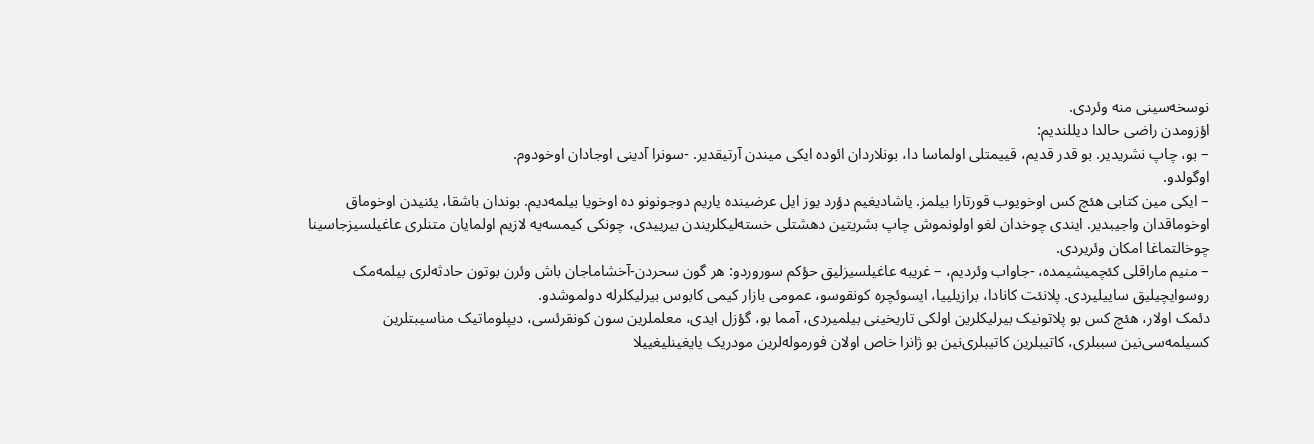نوسخه‌سینی منه وئردی.
اؤزومدن راضی حالدا دیللندیم:
– بو، چاپ نشریدیر. بو قدر قدیم، قییمتلی اولماسا دا، بونلاردان ائوده ایکی میندن آرتیقدیر. -سونرا آدینی اوجادان اوخودوم.
اوگولدو.
– ایکی مین کتابی هئچ کس اوخویوب قورتارا بیلمز. یاشادیغیم دؤرد یوز ایل عرضینده یاریم دوجونونو ده اوخویا بیلمه‌دیم. بوندان باشقا، یئنیدن اوخوماق اوخوماقدان واجیبدیر. ایندی چوخدان لغو اولونموش چاپ بشریتین دهشتلی خسته‌لیکلریندن بیرییدی، چونکی کیمسه‌یه لازیم اولمایان متنلری عاغیلسیزجاسینا چوخالتماغا امکان وئریردی.
– منیم ماراقلی کئچمیشیمده، -جاواب وئردیم، – غریبه عاغیلسیزلیق حؤکم سوروردو: هر گون سحردن-آخشاماجان باش وئرن بوتون حادثه‌‌لری بیلمه‌مک روسوایچیلیق ساییلیردی. پلانئت کانادا، برازیلییا، ایسوئچره کونقوسو، عمومی بازار کیمی کابوس بیرلیکلرله دولموشدو.
دئمک اولار، هئچ کس بو پلاتونیک بیرلیکلرین اولکی تاریخینی بیلمیردی، آمما بو، گؤزل ایدی، معلملرین سون کونقرئسی، دیپلوماتیک مناسیبتلرین کسیلمه‌سی‌نین سببلری، کاتیبلرین کاتیبلری‌نین بو ژانرا خاص اولان فورموله‌لرین مودریک یایغینلیغییلا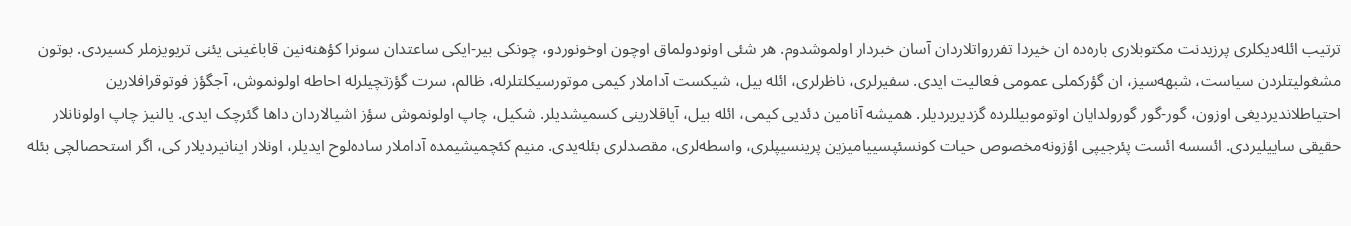ترتیب ائله‌دیکلری پرزیدنت مکتوبلاری باره‌ده ان خیردا تفررواتلاردان آسان خبردار اولموشدوم. هر شئی اونودولماق اوچون اوخونوردو، چونکی بیر-ایکی ساعتدان سونرا کؤهنه‌نین قاباغینی یئنی تریویزملر کسیردی. بوتون مشغولیتلردن سیاست، شبهه‌سیز، ان گؤرکملی عمومی فعالیت ایدی. سفیرلری، ناظرلری، ائله بیل، شیکست آداملار کیمی موتورسیکلتلرله، ظالم، سرت گؤزتچیلرله احاطه‌‌ اولونموش، آجگؤز فوتوقرافلارین احتیاطلاندیردیغی اوزون، گور-گور گورولدایان اوتوموبیللرده گزدیریردیلر. همیشه آنامین دئدیی کیمی، ائله بیل، آیاقلارینی کسمیشدیلر. شکیل، چاپ اولونموش سؤز اشیالاردان داها گئرچک ایدی. یالنیز چاپ اولونانلار حقیقی ساییلیردی. ائسسه‌ ائست پئرجیپی اؤزونه‌مخصوص حیات کونسئپسییامیزین پرینسیپلری، واسطه‌‌لری، مقصدلری بئله‌یدی. منیم کئچمیشیمده آداملار ‌ساده‌لوح ایدیلر، اونلار اینانیردیلار کی، اگر استحصالچی بئله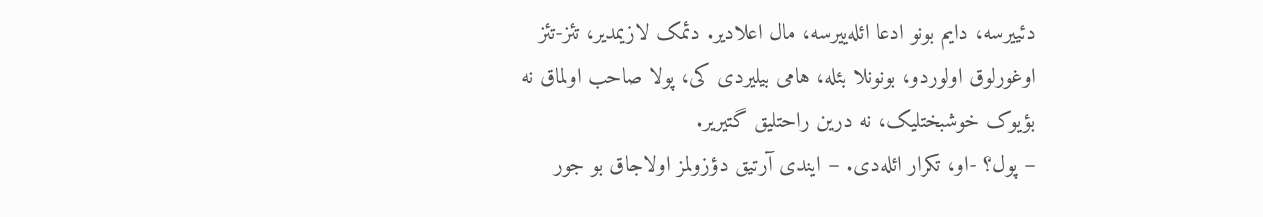دئییرسه، دایم بونو ادعا ائله‌ییرسه، مال اعلادیر. دئمک لازیمدیر، تئز-تئز اوغورلوق اولوردو، بونونلا بئله، هامی بیلیردی کی، پولا صاحب اولماق نه بؤیوک خوشبختلیک، نه درین راحتلیق گتیریر.
– پول؟ -او، تکرار ائله‌دی. – ایندی آرتیق دؤزولمز اولاجاق بو جور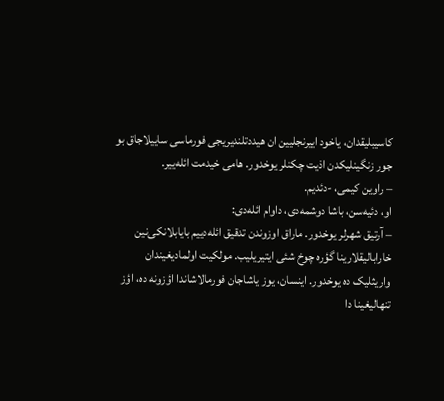کاسیبلیقدان، یاخود اییرنجلیین ان هیددتلندیریجی فورماسی ساییلاجاق بو جور زنگینلیکدن اذیت چکنلر یوخدور. هامی خیدمت ائله‌ییر.
– راوین کیمی، -دئدیم.
او، دئیه‌سن، باشا دوشمه‌دی، داوام ائله‌دی:
– آرتیق شهرلر یوخدور. ماراق اوزوندن تدقیق ائله‌دییم بایابلانکی‌نین خارابالیقلارینا گؤره چوخ شئی ایتیریلیب. مولکیت اولمادیغیندان واریثلیک ده یوخدور. اینسان، یوز یاشاجان فورمالاشاندا اؤزونه ده، اؤز تنهالیغینا دا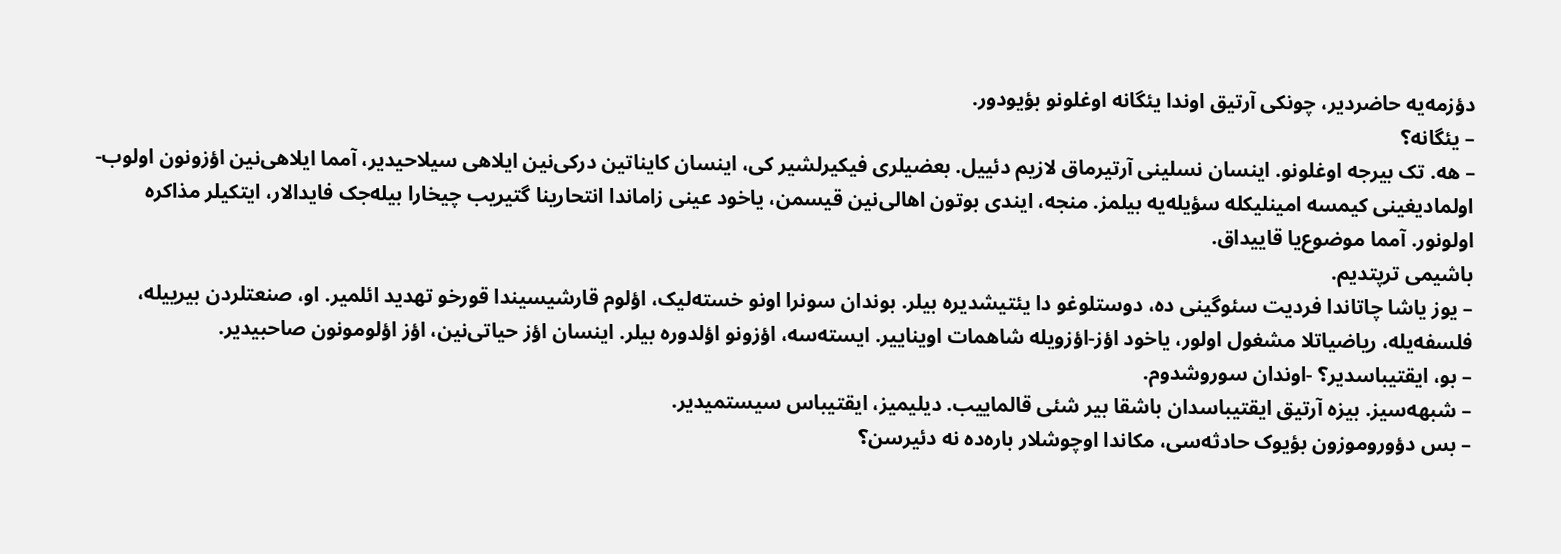دؤزمه‌یه حاضردیر، چونکی آرتیق اوندا یئگانه اوغلونو بؤیودور.
– یئگانه؟
– هه. تک بیرجه اوغلونو. اینسان نسلینی آرتیرماق لازیم دئییل. بعضیلری فیکیرلشیر کی، اینسان کایناتین درکی‌نین ایلاهی سیلاحیدیر، آمما ایلاهی‌نین اؤزونون اولوب-اولمادیغینی کیمسه امینلیکله سؤیله‌یه بیلمز. منجه، ایندی بوتون اهالی‌نین قیسمن، یاخود عینی زاماندا انتحارینا گتیریب چیخارا بیله‌جک فایدالار، ایتکیلر مذاکره اولونور. آمما موضوع‌یا قاییداق.
باشیمی ترپتدیم.
– یوز یاشا چاتاندا فردیت سئوگینی ده، دوستلوغو دا یئتیشدیره بیلر. بوندان سونرا اونو خسته‌لیک، اؤلوم قارشیسیندا قورخو تهدید ائلمیر. او، صنعتلردن بیرییله، فلسفه‌یله، ریاضیاتلا مشغول اولور، یاخود اؤز-اؤزویله شاهمات اویناییر. ایسته‌سه، اؤزونو اؤلدوره بیلر. اینسان اؤز حیاتی‌نین، اؤز اؤلومونون صاحبیدیر.
– بو، ایقتیباسدیر؟ -اوندان سوروشدوم.
– شبهه‌سیز. بیزه آرتیق ایقتیباسدان باشقا بیر شئی قالماییب. دیلیمیز، ایقتیباس سیستمیدیر.
– بس دؤوروموزون بؤیوک حادثه‌‌سی، مکاندا اوچوشلار باره‌ده نه دئیرسن؟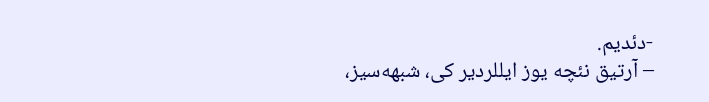-دئدیم.
– آرتیق نئچه یوز ایللردیر کی، شبهه‌سیز،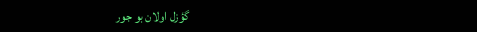گؤزل اولان بو جور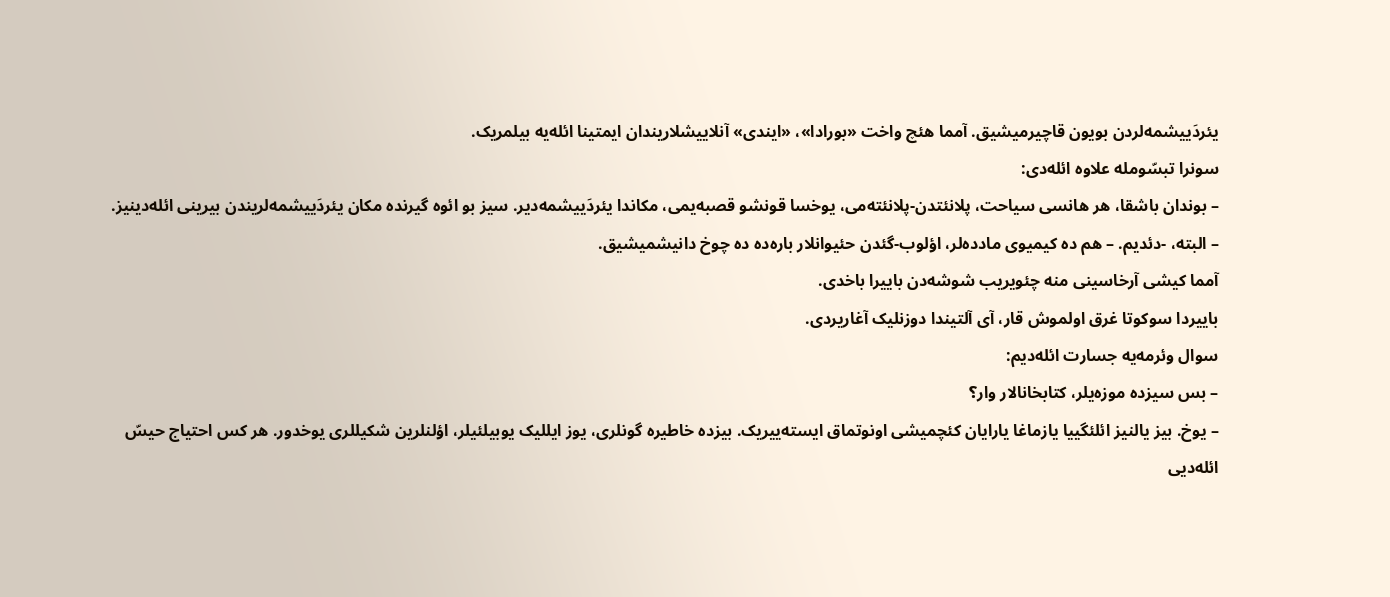یئردَییشمه‌لردن بویون قاچیرمیشیق. آمما هئچ واخت «بورادا»، «ایندی» آنلاییشلاریندان ایمتینا ائله‌یه بیلمریک.
سونرا تبسّومله علاوه‌‌ ائله‌دی:
– بوندان باشقا، هر هانسی سیاحت، پلانئتدن-پلانئته‌می، یوخسا قونشو قصبه‌‌یمی، مکاندا یئردَییشمه‌دیر. سیز بو ائوه گیرنده مکان یئردَییشمه‌لریندن بیرینی ائله‌دینیز.
– البته‌‌، -دئدیم. – هم ده کیمیوی مادده‌لر، اؤلوب-گئدن حئیوانلار باره‌ده ده چوخ دانیشمیشیق.
آمما کیشی آرخاسینی منه چئویریب شوشه‌دن باییرا باخدی.
باییردا سوکوتا غرق اولموش قار، آی آلتیندا دوزنلیک آغاریردی.
سوال وئرمه‌یه جسارت ائله‌دیم:
– بس سیزده موزه‌یلر، کتابخانالار وار؟
– یوخ. بیز یالنیز ائلئگییا یازماغا یارایان کئچمیشی اونوتماق ایسته‌ییریک. بیزده خاطیره گونلری، یوز ایللیک یوبیلئیلر، اؤلنلرین شکیللری یوخدور. هر کس احتیاج حیسّ ائله‌دیی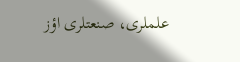علملری، صنعتلری اؤز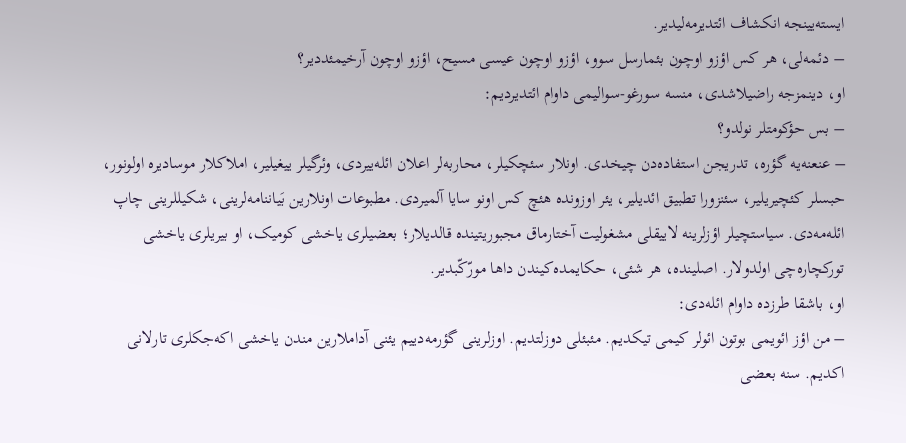ایسته‌یینجه انکشاف ائتدیرمه‌لیدیر.
– دئمه‌لی، هر کس اؤزو اوچون بئمارسل سوو، اؤزو اوچون عیسی مسیح، اؤزو اوچون آرخیمئددیر؟
او، دینمزجه راضیلاشدی، منسه سورغو-سوالیمی داوام ائتدیردیم:
– بس حؤکومتلر نولدو؟
– عنعنه‌‌یه گؤره، تدریجن استفاده‌دن چیخدی. اونلار سئچکیلر، محاربه‌‌لر اعلان ائله‌ییردی، وئرگیلر ییغیلیر، املاکلار موسادیره اولونور، حبسلر کئچیریلیر، سئنزورا تطبیق ائدیلیر، یئر اوزونده هئچ کس اونو سایا آلمیردی. مطبوعات اونلارین بَیاننامه‌لرینی، شکیللرینی چاپ ائله‌مه‌دی. سیاستچیلر اؤزلرینه لاییقلی مشغولیت آختارماق مجبوریتینده قالدیلار؛ بعضیلری یاخشی کومیک، او بیریلری یاخشی تورکچاره‌چی اولدولار. اصلینده، هر شئی، حکایمده‌کیندن داها مورّکّبدیر.
او، باشقا طرزده داوام ائله‌دی:
– من اؤز ائویمی بوتون ائولر کیمی تیکدیم. مئبئلی دوزلتدیم. اوزلرینی گؤرمه‌دییم یئنی آداملارین مندن یاخشی اکه‌جکلری تارلانی اکدیم. سنه بعضی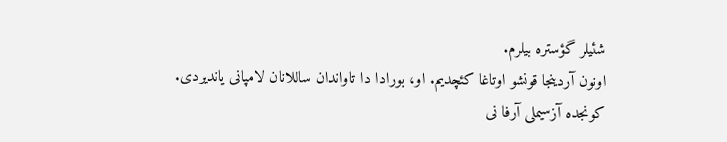شئیلر گؤستره بیلرم.
اونون آردینجا قونشو اوتاغا کئچدیم. او، بورادا دا تاواندان ساللانان لامپانی یاندیردی. کونجده آزسیملی آرفا نی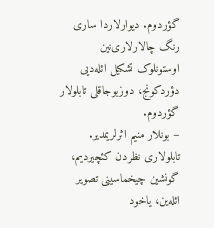گؤردوم. دیوارلاردا ساری رنگ چالارلاری‌نین اوستونلوک تشکیل ائله‌دیی دؤردکونج، دوزبوجاقلی تابلولار گؤردوم.
– بونلار منیم اثرلریمدیر.
تابلولاری نظردن کئچیردیم، گونشین چیخماسینی تصویر ائله‌ین، یاخود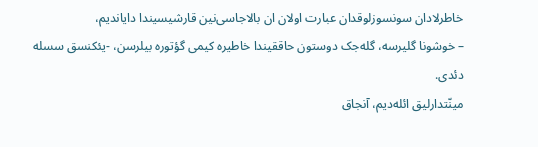خاطرلادان سونسوزلوقدان عبارت اولان ان بالاجاسی‌نین قارشیسیندا دایاندیم،
– خوشونا گلیرسه، گله‌جک دوستون حاققیندا خاطیره کیمی گؤتوره بیلرسن، -یئکنسق سسله دئدی.
مینّتدارلیق ائله‌دیم، آنجاق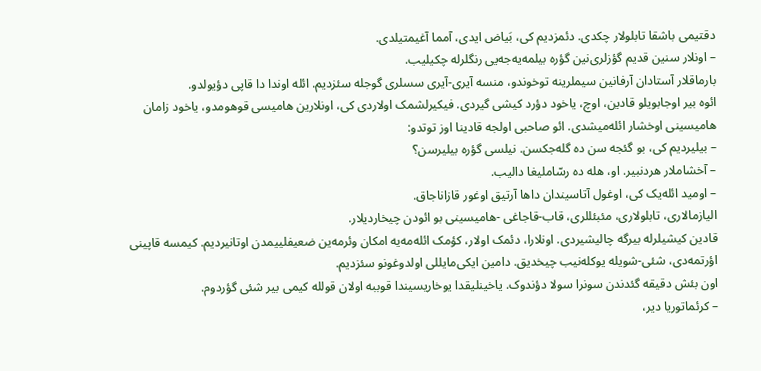دقتیمی باشقا تابلولار چکدی. دئمزدیم کی، بَیاض ایدی، آمما آغیمتیلدی.
– اونلار سنین قدیم گؤزلری‌نین گؤره بیلمه‌یه‌جه‌یی رنگلرله چکیلیب.
بارماقلار آستادان آرفانین سیملرینه توخوندو، منسه آیری-آیری سسلری گوجله سئزدیم. ائله اوندا دا قاپی دؤیولدو.
ائوه بیر اوجابویلو قادین، اوچ، یاخود دؤرد کیشی گیردی. فیکیرلشمک اولاردی کی، اونلارین هامیسی قوهومدو، یاخود زامان هامیسینی اوخشار ائله‌میشدی. ائو صاحبی اولجه قادینا اوز توتدو:
– بیلیردیم کی، بو گئجه سن ده گله‌جکسن. نیلسی گؤره بیلیرسن؟
– آخشاملار هردنبیر. او، هله ده رسّاملیغا دالیب.
– اومید ائله‌یک کی، اوغول آتاسیندان داها آرتیق اوغور قازاناجاق.
الیازمالاری، تابلولاری، مئبئللری، قاب-قاجاغی -هامیسینی بو ائودن چیخاردیلار.
قادین کیشیلرله بیرگه چالیشیردی. اونلارا، دئمک اولار، کؤمک ائله‌مه‌یه امکان وئرمه‌ین ضعیفلییمدن اوتانیردیم. کیمسه قاپینی اؤرتمه‌دی، شئی-شویله یوکله‌نیب چیخدیق. دامین ایکی‌مایللی اولدوغونو سئزدیم.
اون بئش دقیقه گئدندن سونرا سولا دؤندوک. یاخینلیقدا یوخاریسیندا قوببه اولان قول‍له کیمی بیر شئی گؤردوم.
– کرئماتوریا دیر،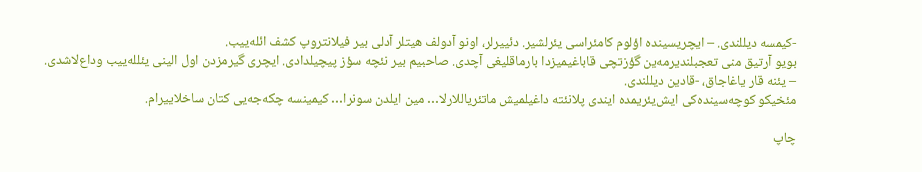-کیمسه دیللندی. – ایچریسینده اؤلوم کامئراسی یئرلشیر. دئییرلر، اونو آدولف هیتلر آدلی بیر فیلانتروپ کشف ائله‌ییب.
بویو آرتیق منی تعجبلندیرمه‌ین گؤزتچی قاباغیمیزدا بارماقلیغی آچدی. صاحبیم بیر نئچه سؤز پیچیلدادی. ایچری گیرمزدن اول الینی یئلله‌ییب وداع‌لاشدی.
– یئنه قار یاغاجاق، -قادین دیللندی.
مئخیکو کوچه‌سینده‌کی ایش‌یئریمده ایندی پلانئته داغیلمیش ماتئریاللارلا… مین ایلدن سونرا… کیمینسه چکه‌جه‌یی کتان ساخلاییرام.

چاپ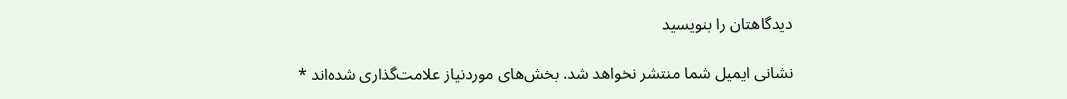دیدگاهتان را بنویسید

نشانی ایمیل شما منتشر نخواهد شد. بخش‌های موردنیاز علامت‌گذاری شده‌اند *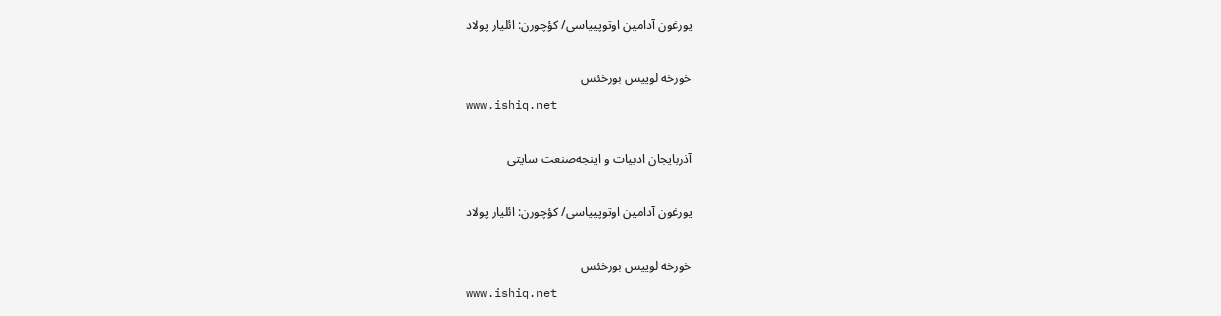یورغون آدامین اوتوپییاسی/ کؤچورن: ائلیار پولاد

خورخه لوییس بورخئس
www.ishiq.net

آذربایجان ادبیات و اینجه‌صنعت سایتی

یورغون آدامین اوتوپییاسی/ کؤچورن: ائلیار پولاد

خورخه لوییس بورخئس
www.ishiq.net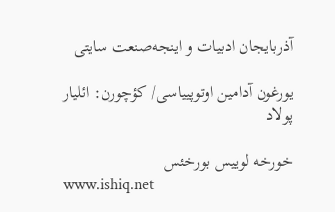آذربایجان ادبیات و اینجه‌صنعت سایتی

یورغون آدامین اوتوپییاسی/ کؤچورن: ائلیار پولاد

خورخه لوییس بورخئس
www.ishiq.net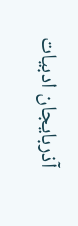آذربایجان ادبیات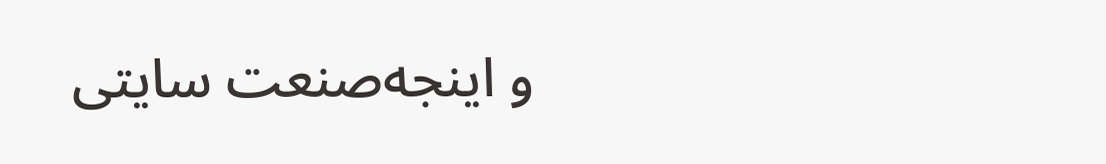و اینجه‌صنعت سایتی